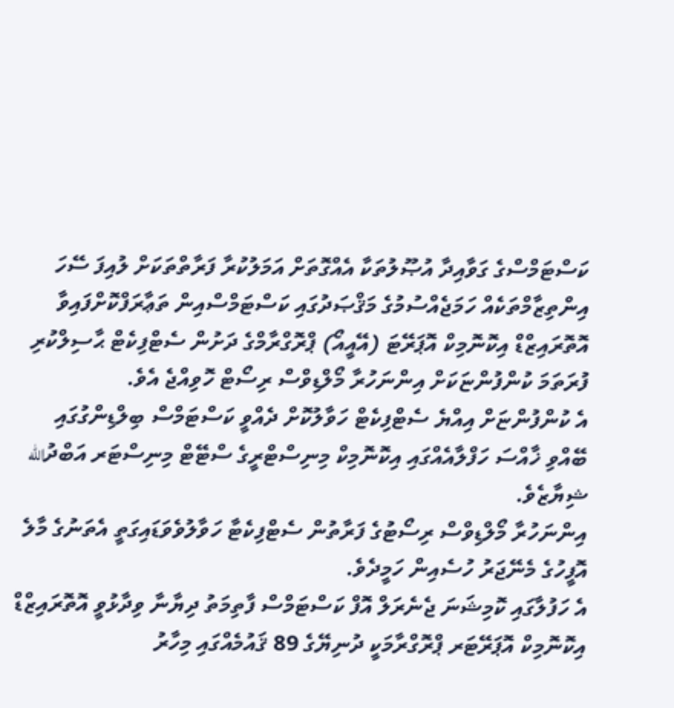ކަސްޓަމްސްގެ ގަވާއިދާ އުޞޫލުތަކާ އެއްގޮތަށް އަމަލުކުރާ ފަރާތްތަކަށް ލުއިފަ ސޭހަ އިންތިޒާމްތަކެއް ހަމަޖެއްސުމުގެ މަޤްޞަދުގައި ކަސްޓަމްސްއިން ތަޢާރަފްކޮށްފައިވާ އޮތޮރައިޒްޑް އިކޮނޮމިކް އޮޕަރޭޓަ (އޭއީއޯ) ޕްރޮގްރާމްގެ ދަށުން ސެޓްފިކެޓް ޙާސިލްކުރި ފުރަތަމަ ކުންފުންޏަކަށް އިންނަހުރާ މޯލްޑިވްސް ރިސޯޓް ހޮވިއްޖެ އެވެ.
އެ ކުންފުންޏަށް އިއްޔެ ސެޓްފިކެޓް ހަވާލުކޮށް ދެއްވީ ކަސްޓަމްސް ބިލްޑިންގުގައި ބޭއްވި ޚާއްސަ ހަފްލާއެއްގައި އިކޮނޮމިކް މިނިސްޓްރީގެ ސްޓޭޓް މިނިސްޓަރ އަބްދުالله ޝިޔާޒެވެ.
އިންނަހުރާ މޯލްޑިވްސް ރިސޯޓުގެ ފަރާތުން ސެޓްފިކެޓާ ހަވާލުވެވަޑައިގަތީ އެތަނުގެ މާލެ އޮފީހުގެ މެނޭޖަރު ހުސެއިން ހަމީދެވެ.
އެ ހަފުލާގައި ކޮމިޝަނަ ޖެނެރަލް އޮފް ކަސްޓަމްސް ފާތިމަތު ދިޔާނާ ވިދާޅުވީ އޮތޮރައިޒްޑް އިކޮނޮމިކް އޮޕަރޭޓަރ ޕްރޮގްރާމަކީ ދުނިޔޭގެ 89 ޤައުމެއްގައި މިހާރު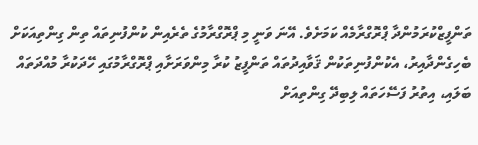ތަންފީޒްކުރަމުންދާ ޕްރޮގްރާމެއް ކަމަށެވެ. އޭނަ ވަނީ މި ޕްރޮގްރާމުގެ ތެރެއިން ކުންފުނިތައް ތިން ގިންތިއަކަށް ބެހިގެންދާއިރު، އެކުންފުނިތަކުން ޤަވާއިދުތައް ތަންފީޒު ކުރާ މިންވަރަށާއި ޕްރޮގްރާމުގައި ހޭދަކުރާ މުއްދަތައް ބަލައި، އިތުރު ފަސޭހަތައް ލިބިދޭ ގިންތިއަށް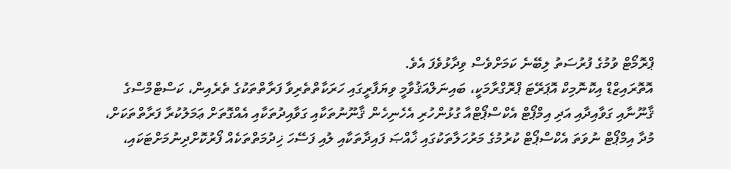ޕްރޮމޯޓް ވުމުގެ ފުރުސަތު ލިބޭނެ ކަމަށްވެސް ވިދާޅުވެފަ އެވެ.
އޮތޮރައިޒްޑް އިކޮނޮމިކް އޮޕަރޭޓަ ޕްރޮގްރާމަކީ، ބައިނަލްއަޤުވާމީ ވިޔަފާރީގައި ހަރަކާތްތެރިވާ ފަރާތްތަކުގެ ތެރެއިން، ކަސްޓްމްސްގެ ޤާނޫނާއި ގަވާއިދާއި އަދި އިމްޕޯޓް އެކްސްޕޯޓްއާ ގުޅުންހުރި އެހެނިހެން ޤާނޫނުތަކާއި ގަވާއިދުތަކާއި އެއްގޮތަށް ޢަމަލުކުރާ ފަރާތްތަކަށް، މުދާ އިމްޕޯޓް ނުވަތަ އެކްސްޕޯޓް ކުރުމުގެ މަރުހަލާތަކުގައި ޚާއްޞަ ފައިދާތަކާއި ލުއި ފަސޭހަ ޚިދުމަތްތަކެއް ފޯރުކޮށްދިނުމަށްޓަކައި،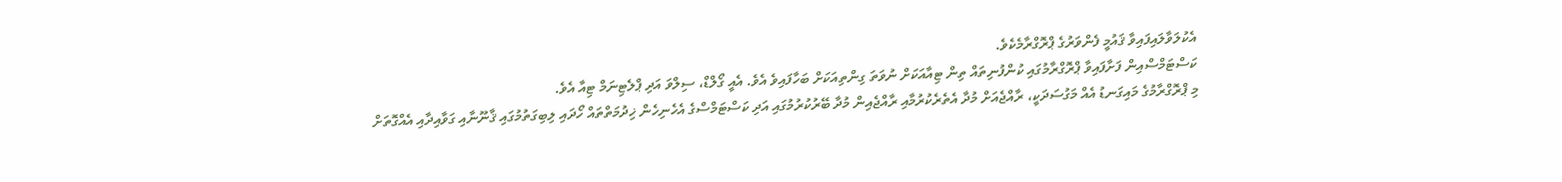އެކުލަވާލައިފައިވާ ޤައުމީ ފެންވަރުގެ ޕްރޮގްރާމެކެވެ.
ކަސްޓަމްސްއިން ފަށާފައިވާ ޕްރޮގްރާމުގައި ކުންފުނިތައް ތިން ޓިއާއަކަށް ނުވަތަ ގިންތިއަކަށް ބަހާފައިވެ އެވެ. އެއީ ގޯލްޑް، ސިލްވަ އަދި ޕްލެޓިނަމް ޓިއާ އެވެ.
މި ޕްރޮގްރާމުގެ މައިގަނޑު އެއް މަގުސަދަކީ، ރާއްޖެއަށް މުދާ އެތެރެކުރުމާއި ރާއްޖެއިން މުދާ ބޭރުކުރުމުގައި އަދި ކަސްޓަމްސްގެ އެހެނިހެން ޚިދުމަތްތައް ހޯދައި ލިބިގަތުމުގައި ޤާނޫނާއި ގަވާއިދާއި އެއްގޮތަށް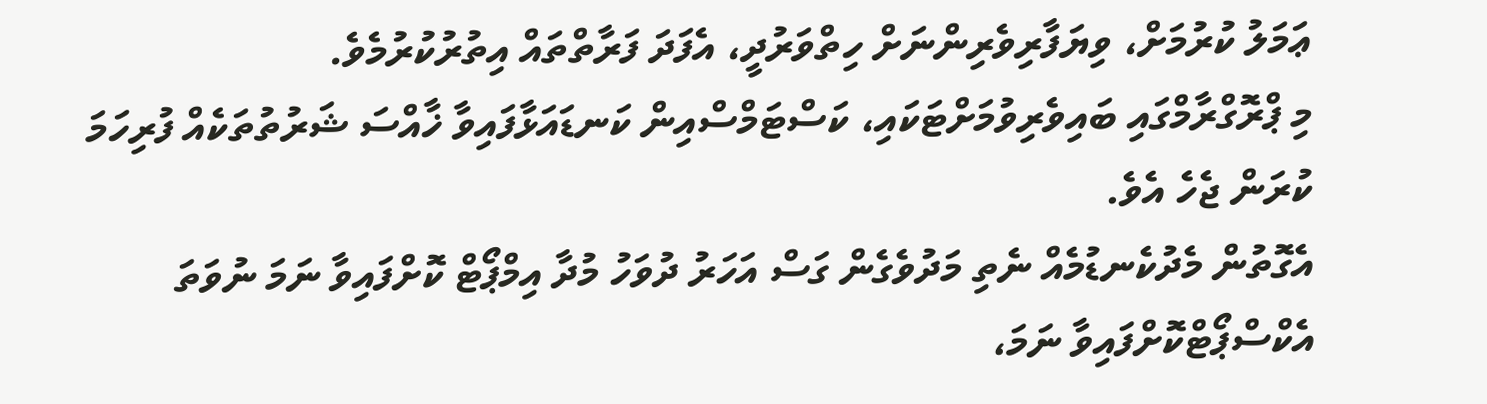ޢަމަލު ކުރުމަށް، ވިޔަފާރިވެރިންނަށް ހިތްވަރުދީ، އެފަދަ ފަރާތްތައް އިތުރުކުރުމެވެ.
މި ޕްރޮގްރާމްގައި ބައިވެރިވުމަށްޓަކައި، ކަސްޓަމްސްއިން ކަނޑައަޅާފައިވާ ޚާއްސަ ޝަރުތުތަކެއް ފުރިހަމަ ކުރަން ޖެހެ އެވެ.
އެގޮތުން މެދުކެނޑުމެއް ނެތި މަދުވެގެން ގަސް އަހަރު ދުވަހު މުދާ އިމްޕޯޓް ކޮށްފައިވާ ނަމަ ނުވަތަ އެކްސްޕޯޓްކޮށްފައިވާ ނަމަ،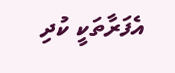އެފަރާތަކީ ކުދި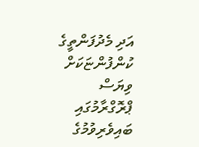އަދި މެދުފަންތީގެ ކުންފުންޏަކަށް ވިޔަސް ޕްރޮގްރާމުގައި ބައިވެރިވުމުގެ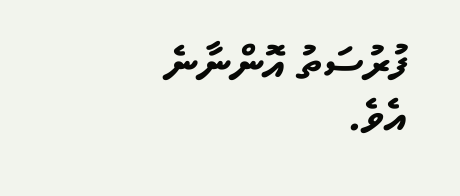ފުރުސަތު އޮންނާނެ އެވެ.